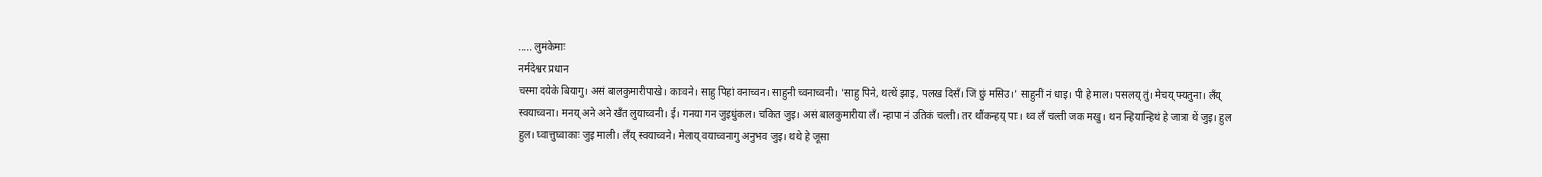..... लुमंकेमाः
नर्मदेश्वर प्रधान
चस्मा दयेके बियागु। असं बालकुमारीपाखे। काःवने। साहु पिहां वनाच्वन। साहुनी च्वनाच्वनी। 'साहु पिने, थत्थें झाइ, पलख दिसँ। जिं छुं मसिउ।' साहुनीं नं धाइ। पी हे माल। पसलय् तुं। मेचय् फ्यतुना। लँय् स्वयाच्वना। मनय् अने अने खँत लुयाच्वनी। ई। गनया गन जुइधुंकल। चकित जुइ। असं बालकुमारीया लँ। न्हापा नं उतिकं चल्ती। तर थौंकन्हय् पाः। थ्व लँ चल्ती जक मखु। थन न्हियान्हिथं हे जात्रा थें जुइ। हुल हुल। घ्वात्तुघ्वाकाः जुइ माली। लँय् स्वयाच्वने। मेलाय् वयाच्वनागु अनुभव जुइ। थथे हे जूसा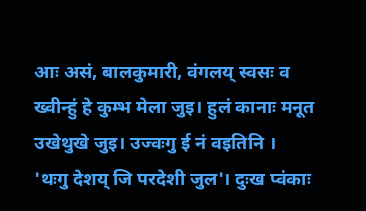आः असं, बालकुमारी, वंगलय् स्वसः व ख्वीन्हुं हे कुम्भ मेला जुइ। हुलं कानाः मनूत उखेथुखे जुइ। उज्वःगु ई नं वइतिनि ।
'थःगु देशय् जि परदेशी जुल'। दुःख प्वंकाः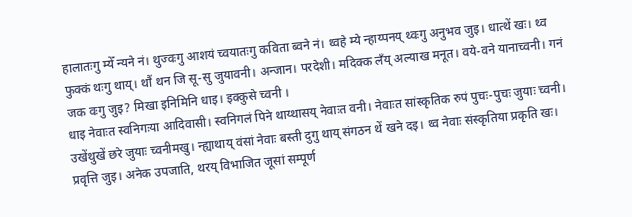हालातःगु म्येँ न्यने नं। थुज्वःगु आशयं च्वयातःगु कविता ब्वने नं। थ्वहे म्ये न्हाय्पनय् थ्वःगु अनुभव जुइ। धात्थें खः। थ्व फुक्कं थःगु थाय्। थौं थन जि सू-सु जुयावनी। अन्जान। परदेशी। मदिक्क लँय् अल्याख मनूत। वये-वने यानाच्वनी। गनं जक वःगु जुइ? मिखा इनिमिनि धाइ। इक्कुसे च्वनी ।
धाइ नेवाःत स्वनिगःया आदिवासी। स्वनिगलं पिने थाय्थासय् नेवाःत वनी। नेवाःत सांस्कृतिक रुपं पुचः-पुचः जुयाः च्वनी। उखेंथुखें छरे जुयाः च्वनीमखु। न्ह्याथाय् वंसां नेवाः बस्ती दुगु थाय् संगठन थें खने दइ। थ्व नेवाः संस्कृतिया प्रकृति खः। प्रवृत्ति जुइ। अनेक उपजाति, थरय् विभाजित जूसां सम्पूर्ण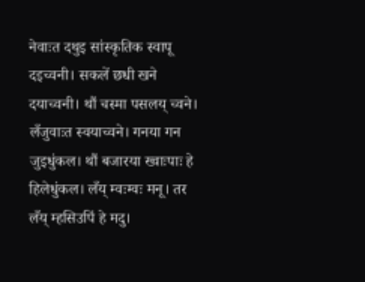नेवाःत दथुइ सांस्कृतिक स्वापू दइच्वनी। सकलें छधी खने दयाच्वनी। थौं चस्मा पसलय् च्वने। लँजुवाःत स्वयाच्वने। गनया गन जुइधुंकल। थौं बजारया ख्वाःपाः हे हिलेधुंकल। लँय् म्वःम्वः मनू। तर लँय् म्हसिउपिं हे मदु।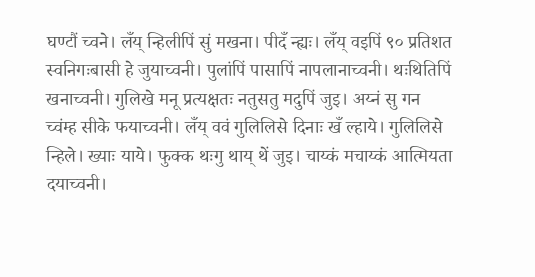घण्टौं च्वने। लँय् न्हिलीपिं सुं मखना। पीदँ न्ह्यः। लँय् वइपिं ९० प्रतिशत स्वनिगःबासी हे जुयाच्वनी। पुलांपिं पासापिं नापलानाच्वनी। थःथितिपिं खनाच्वनी। गुलिखे मनू प्रत्यक्षतः नतुसतु मदुपिं जुइ। अय्नं सु गन च्वंम्ह सीके फयाच्वनी। लँय् ववं गुलिलिसे दिनाः खँ ल्हाये। गुलिलिसे न्हिले। ख्याः याये। फुक्क थःगु थाय् थें जुइ। चाय्कं मचाय्कं आत्मियता दयाच्वनी।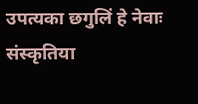उपत्यका छगुलिं हे नेवाः संस्कृतिया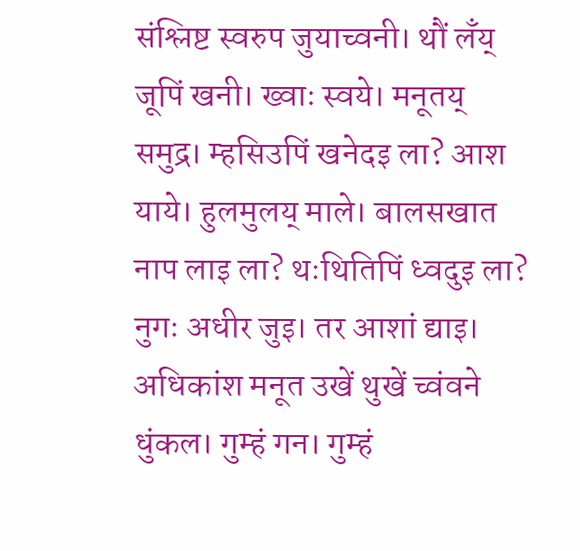संश्लिष्ट स्वरुप जुयाच्वनी। थौं लँय् जूपिं खनी। ख्वाः स्वये। मनूतय् समुद्र। म्हसिउपिं खनेदइ ला? आश याये। हुलमुलय् माले। बालसखात नाप लाइ ला? थःथितिपिं ध्वदुइ ला? नुगः अधीर जुइ। तर आशां द्याइ। अधिकांश मनूत उखें थुखें च्वंवने धुंकल। गुम्हं गन। गुम्हं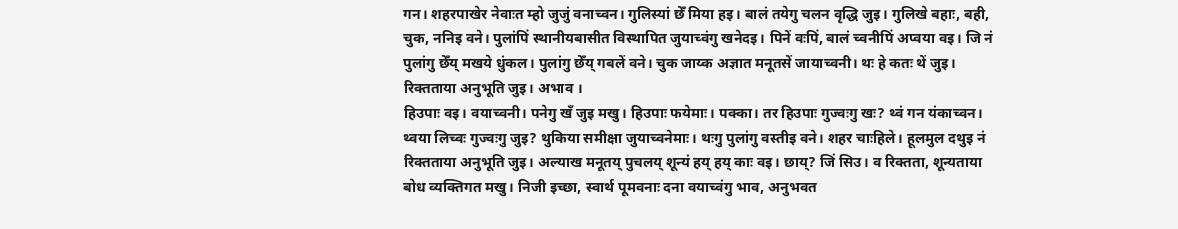गन। शहरपाखेर नेवाःत म्हो जुजुं वनाच्वन। गुलिस्यां छेँ मिया हइ। बालं तयेगु चलन वृद्धि जुइ। गुलिखे बहाः, बही, चुक, ननिइ वने। पुलांपिं स्थानीयबासीत विस्थापित जुयाच्वंगु खनेदइ। पिनें वःपिं, बालं च्वनीपिं अप्वया वइ। जि नं पुलांगु छेँय् मखये धुंकल। पुलांगु छेँय् गबलें वने। चुक जाय्क अज्ञात मनूतसें जायाच्वनी। थः हे कतः थें जुइ। रिक्तताया अनुभूति जुइ। अभाव ।
हिउपाः वइ। वयाच्वनी। पनेगु खँ जुइ मखु। हिउपाः फयेमाः। पक्का। तर हिउपाः गुज्वःगु खः? थ्वं गन यंकाच्वन। थ्वया लिच्वः गुज्वःगु जुइ? थुकिया समीक्षा जुयाच्वनेमाः। थःगु पुलांगु वस्तीइ वने। शहर चाःहिले। हूलमुल दथुइ नं रिक्तताया अनुभूति जुइ। अल्याख मनूतय् पुचलय् शून्यं हय् हय् काः वइ। छाय्? जिं सिउ। व रिक्तता, शून्यताया बोध व्यक्तिगत मखु। निजी इच्छा, स्वार्थ पूमवनाः दना वयाच्वंगु भाव, अनुभवत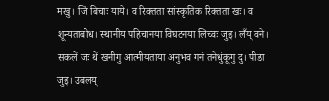मखु। जिं बिचाः याये। व रिक्तता सांस्कृतिक रिक्तता खः। व शून्यताबोध। स्थानीय पहिचानया विघटनया लिच्वः जुइ। लँय् वने। सकलें जः थें खनीगु आत्मीयताया अनुभव गनं तनेधुंकूगु दु। पीडा जुइ। उबलय्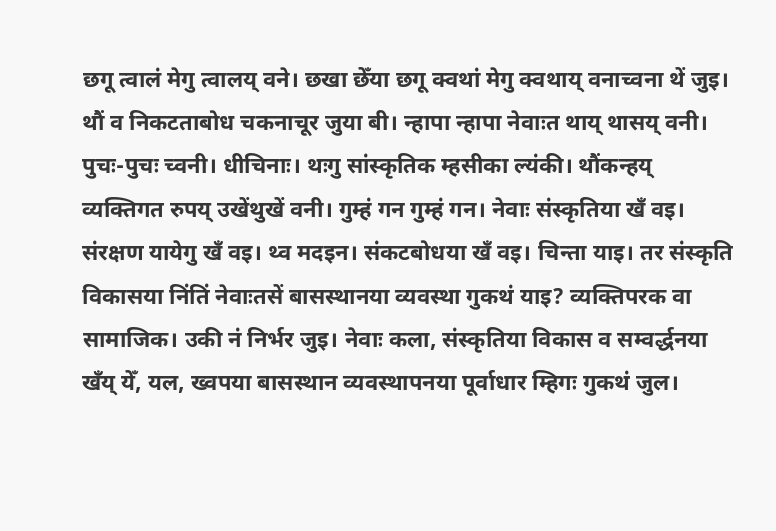छगू त्वालं मेगु त्वालय् वने। छखा छेँया छगू क्वथां मेगु क्वथाय् वनाच्वना थें जुइ। थौं व निकटताबोध चकनाचूर जुया बी। न्हापा न्हापा नेवाःत थाय् थासय् वनी। पुचः-पुचः च्वनी। धीचिनाः। थःगु सांस्कृतिक म्हसीका ल्यंकी। थौंकन्हय् व्यक्तिगत रुपय् उखेंथुखें वनी। गुम्हं गन गुम्हं गन। नेवाः संस्कृतिया खँ वइ। संरक्षण यायेगु खँ वइ। थ्व मदइन। संकटबोधया खँ वइ। चिन्ता याइ। तर संस्कृति विकासया निंतिं नेवाःतसें बासस्थानया व्यवस्था गुकथं याइ? व्यक्तिपरक वा सामाजिक। उकी नं निर्भर जुइ। नेवाः कला, संस्कृतिया विकास व सम्वर्द्धनया खँय् येँ, यल, ख्वपया बासस्थान व्यवस्थापनया पूर्वाधार म्हिगः गुकथं जुल।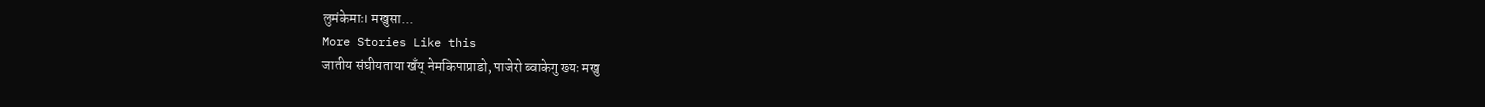लुमंकेमाः। मखुसा...
More Stories Like this
जातीय संघीयताया खँय् नेमकिपाप्राडो, पाजेरो ब्वाकेगु ख्यः मखु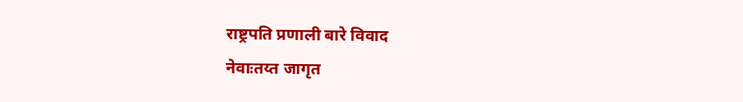राष्ट्रपति प्रणाली बारे विवाद
नेवाःतय्त जागृत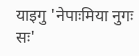याइगु 'नेपाःमिया नुगः सः'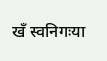खँ स्वनिगःया